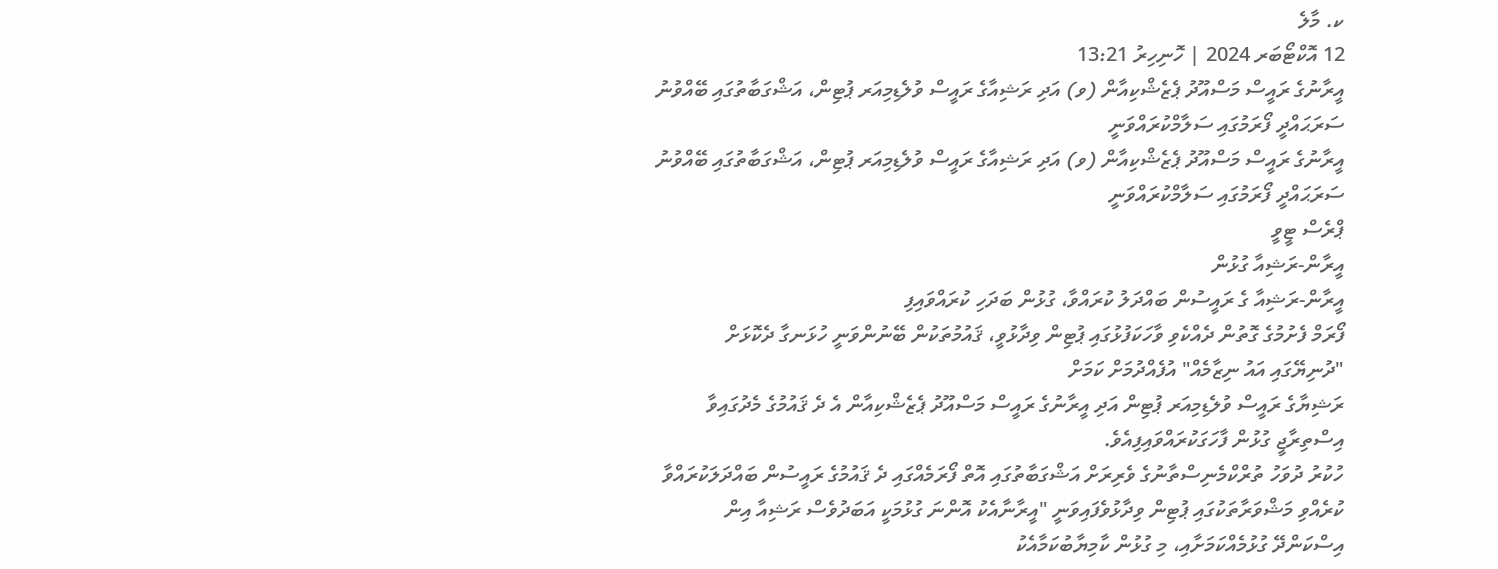ކ. މާލެ
12 އޮކްޓޯބަރ 2024 | ހޮނިހިރު 13:21
އީރާނުގެ ރައީސް މަސްއޫދު ޕެޒެޝްކިއާން (ވ) އަދި ރަޝިއާގެ ރައީސް ވުލެޑިމިއަރ ޕުޓިން، އަޝްގަބާތުގައި ބޭއްވުނު ސަރަޙައްދީ ފޯރަމުގައި ސަލާމްކުރައްވަނީ
އީރާނުގެ ރައީސް މަސްއޫދު ޕެޒެޝްކިއާން (ވ) އަދި ރަޝިއާގެ ރައީސް ވުލެޑިމިއަރ ޕުޓިން، އަޝްގަބާތުގައި ބޭއްވުނު ސަރަޙައްދީ ފޯރަމުގައި ސަލާމްކުރައްވަނީ
ޕްރެސް ޓީވީ
އީރާން-ރަޝިއާ ގުޅުން
އީރާން-ރަޝިއާ ގެ ރައީސުން ބައްދަލު ކުރައްވާ، ގުޅުން ބަދަހި ކުރައްވައިފި
ފޯރަމް ފެށުމުގެ ގޮތުން ދެއްކެވި ވާހަކަފުޅުގައި ޕުޓިން ވިދާޅުވީ، ޤައުމުތަކުން ބޭނުންވަނީ ހުޅަނގާ ދެކޮޅަށް "ދުނިޔޭގައި އައު ނިޒާމެއް" އުފެއްދުމަށް ކަމަށް
ރަޝިޔާގެ ރައީސް ވުލެޑިމިއަރ ޕުޓިން އަދި އީރާނުގެ ރައީސް މަސްއޫދު ޕެޒެޝްކިއާން އެ ދެ ޤައުމުގެ މެދުގައިވާ އިސްތިރާޖީ ގުޅުން ފާހަގަކުރައްވައިފިއެވެ.
ހުކުރު ދުވަހު ތުރްކްމެނިސްތާނުގެ ވެރިރަށް އަޝްގަބާތުގައި އޮތް ފޯރަމެއްގައި ދެ ޤައުމުގެ ރައީސުން ބައްދަލަކުރައްވާ ކުރެއްވި މަޝްވަރާތަކުގައި ޕުޓިން ވިދާޅުވެފައިވަނީ "އީރާނާއެކު އޮންނަ ގުޅުމަކީ އަބަދުވެސް ރަޝިއާ އިން އިސްކަންދޭ ގުޅުމެއްކަމަށާއި، މި ގުޅުން ކާމިޔާބުކަމާއެކު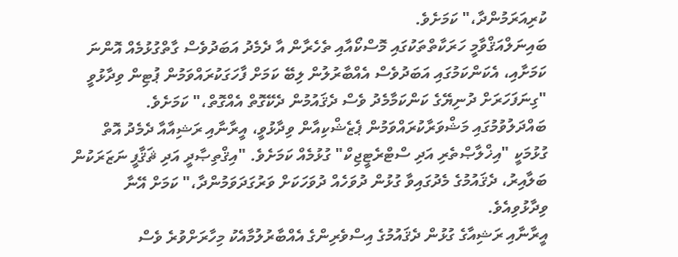ކުރިއަރަމުންދާ،" ކަމަށެވެ.
ބައިނަލްއަޤްވާމީ ހަރަކާތްތަކުގައި މޮސްކޯއާއި ތެހެރާން އާ ދެމެދު އަބަދުވެސް ގާތްގުޅުމެއް އޮންނަ ކަމަށާއި، އެކަންކަމުގައި އަބަދުވެސް އެއްބާރުލުން ލިބޭ ކަމަށް ފާހަގަކުރައްވަމުން ޕުޓިން ވިދާޅުވީ "ގިނަފަހަރަށް ދުނިޔޭގެ ކަންކަމާމެދު ވެސް ދެޤައުމުން ދެކޭގޮތް އެއްގޮތް،" ކަމަށެވެ.
ބައްދަލުވުމުގައި މަޝްވަރާކުރައްވަމުން ޕެޒެޝްކިއާން ވިދާޅުވީ، އީރާނާއި ރަޝިއާއާ ދެމެދު އޮތް ގުޅުމަކީ "އިޚްލާޞްތެރި އަދި ސްޓްރެޓީޖިކް" ގުޅުމެއް ކަމަށެވެ. "އިޤްތިޞާދީ އަދި ޘަޤާފީ ނަޒަރަކުން ބަލާއިރު، ދެޤައުމުގެ މެދުގައިވާ ގުޅުން ދުވަހެއް ދުވަހަކަށް ވަރުގަދަވަމުންދާ،" ކަމަށް އޭނާ ވިދާޅުވިއެވެ.
އީރާނާއި ރަޝިއާގެ ގުޅުން ދެޤައުމުގެ އިސްވެރިންގެ އެއްބާރުލުމާއެކު މިހާރަށްވުރެ ވެސް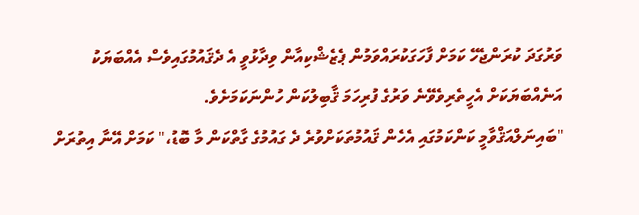ވަރުގަދަ ކުރަންޖެހޭ ކަމަށް ފާހަގަކުރައްވަމުން ޕެޒެޝްކިއާން ވިދާޅުވީ އެ ދެޤައުމުގައިވެސް އެއްބަޔަކު އަނެއްބަޔަކަށް އެހީތެރިވެވޭނެ ވަރުގެ ފުރިހަމަ ޤާބިލުކަން ހުންނަކަމަށެވެ.
"ބައިނަލްއަޤްވާމީ ކަންކަމުގައި އެހެން ޤައުމުތަކަށްވުރެ ދެ ގައުމުގެ ގާތްކަން މާ ބޮޑު،" ކަމަށް އޭނާ އިތުރަށް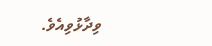ވިދާޅުވިއެވެ.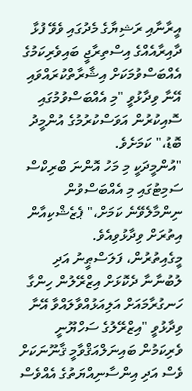އީރާނާއި ރަޝިޔާގެ މެދުގައި ވެވޭ ފުޅާ ދާއިރާއެއްގެ އިސްތިރާޖީ ބައިވެރިކަމުގެ އެއްބަސްވުމަކަށް އިޝާރާތްކުރައްވައި އޭނާ ވިދާޅުވީ "މި އެއްބަސްވުމުގައި ސޮއިކުރުން އަވަސްކުރުމުގެ އުންމީދު ބޮޑު،" ކަމަށެވެ.
"އުންމީދަކީ މި މަހު އޮންނަ ބްރިކްސް ސަމިޓުގައި މި އެއްބަސްވުން ނިންމާލެވޭނެ ކަމަށް،" ޕެޒެޝްކިއާން އިތުރަށް ވިދާޅުވިއެވެ.
މީގެއިތުރުން، ފަލަސްޠީނު އަދި ލުބުނާނާ ދެކޮޅަށް އިޒްރޭލުން ހިންގާ ހަނގުރާމައަށް އަލިއަޅުއްވާލައްވާ އޭނާ ވިދާޅުވީ "އިޒްރޭލުގެ ސަހްޔޫނީ ވެރިކަމުން ބައިނަލްއަޤްވާމީ ޤާނޫނަކަށް ވެސް އަދި އިންސާނިއްޔަތުގެ އެއްވެސް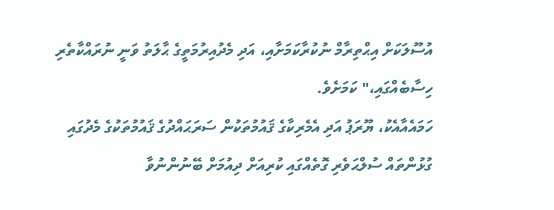އުސޫލަކަށް އިޙްތިރާމް ނުކުރާކަމަށާއި، އަދި މެދުއިރުމަތީގެ ޙާލަތު ވަނީ ނުރައްކާތެރި ހިސާބެއްގައި،" ކަމަށެވެ.
ހަމައެއާއެކު، ޔޫރަޕު އަދި އެމެރިކާގެ ޤައުމުތަކުން ސަރަޙައްދުގެ ޤައުމުތަކުގެ މެދުގައި ގުޅުންތައް ސުލްޙަވެރި ގޮތެއްގައި ކުރިއަށް ދިއުމަށް ބޭނުންނުވާ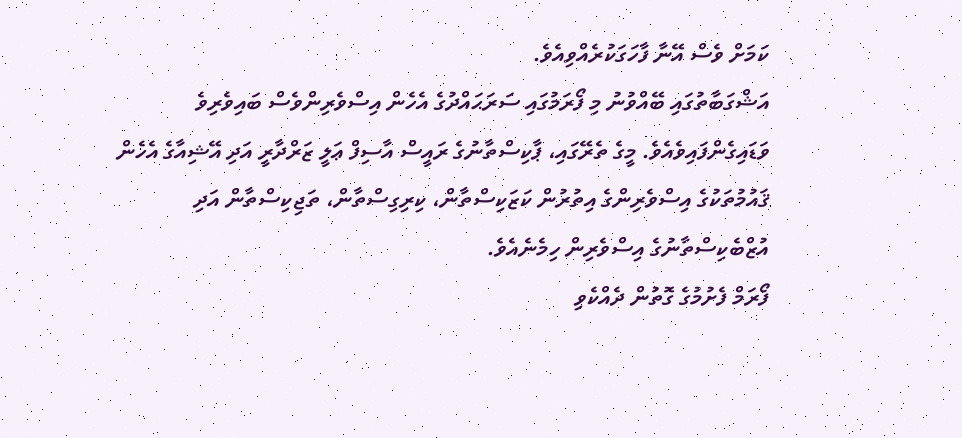ކަމަށް ވެސް އޭނާ ފާހަގަކުރެއްވިއެވެ.
އަޝްގަބާތުގައި ބޭއްވުނު މި ފޯރަމުގައި ސަރަޙައްދުގެ އެހެން އިސްވެރިންވެސް ބައިވެރިވެ ވަޑައިގެންފައިވެއެވެ. މީގެ ތެރޭގައި، ޕާކިސްތާނުގެ ރައީސް އާސިފް ޢަލީ ޒަރްދާރީ އަދި އޭޝިއާގެ އެހެން ޤައުމުތަކުގެ އިސްވެރިންގެ އިތުރުން ކަޒަކިސްތާން، ކިރިގިސްތާން، ތަޖިކިސްތާން އަދި އުޒްބެކިސްތާނުގެ އިސްވެރިން ހިމެނެއެވެ.
ފޯރަމް ފެށުމުގެ ގޮތުން ދެއްކެވި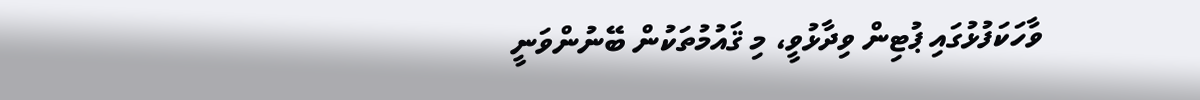ވާހަކަފުޅުގައި ޕުޓިން ވިދާޅުވީ، މި ޤައުމުތަކުން ބޭނުންވަނީ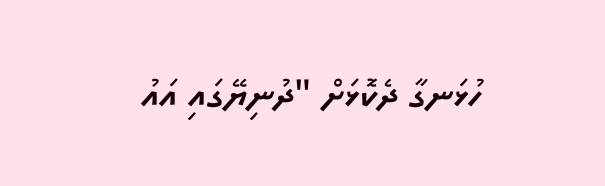ހުޅަނގާ ދެކޮޅަށް "ދުނިޔޭގައި އައު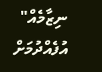ނިޒާމެއް" އުފެއްދުމަށް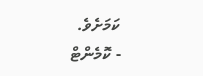ކަމަށެވެ.
- ކޮމެންޓް